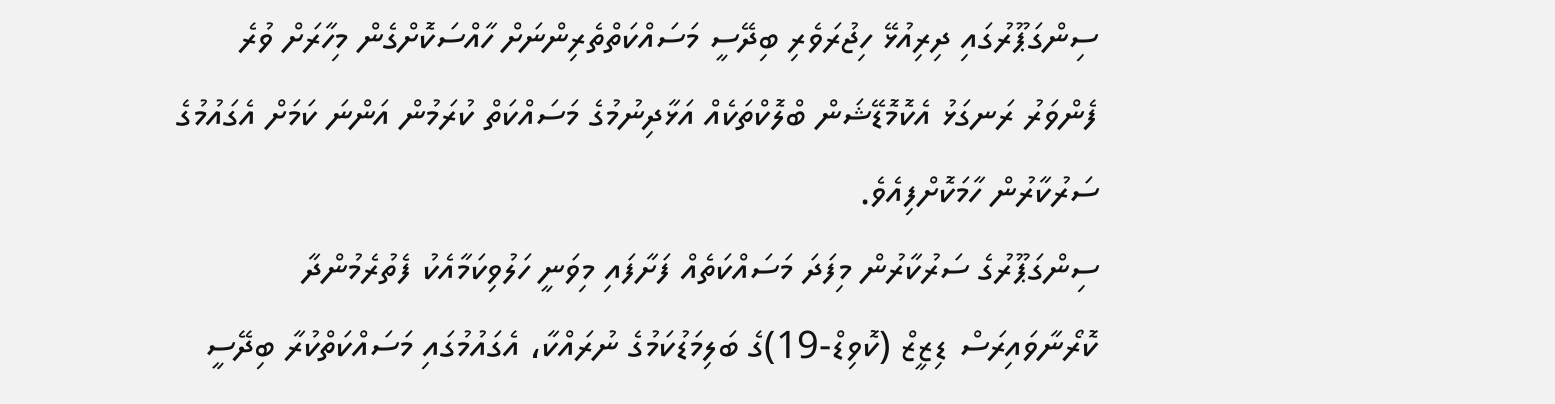ސިންގަޕޫރުގައި ދިރިއުޅޭ ހިޖުރަވެރި ބިދޭސީ މަސައްކަތްތެރިންނަށް ހާއްސަކޮށްގެން މިހާރަށް ވުރެ ފެންވަރު ރަނގަޅު އެކޮމޮޑޭޝަން ބްލޮކްތަކެއް އަޅާދިނުމުގެ މަސައްކަތް ކުރަމުން އަންނަ ކަމަށް އެގައުމުގެ ސަރުކާރުން ހާމަކޮށްފިއެވެ.
ސިންގަޕޫރުގެ ސަރުކާރުން މިފަދަ މަސައްކަތެއް ފަށާފައި މިވަނީ ހަލުވިކަމާއެކު ފެތުރެމުންދާ ކޮރޯނާވައިރަސް ޑިޒީޒް (ކޮވިޑް-19)ގެ ބަލިމަޑުކަމުގެ ނުރައްކާ، އެގައުމުގައި މަސައްކަތްކުރާ ބިދޭސީ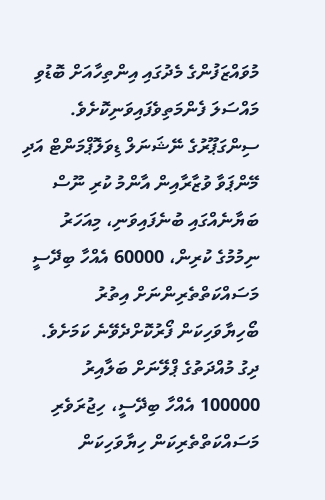މުވައްޒަފުންގެ މެދުގައި އިންތިހާއަށް ބޮޑުވި މައްސަލަ ފެންމަތިވެފައިވަނިކޮށެވެ.
ސިންގަޕޫރުގެ ނޭޝަނަލް ޑިވަލޮޕްމަންޓް އަދި މޭންޕަވާ ވުޒާރާއިން އާންމު ކުރި ނޫސް ބަޔާނެއްގައި ބުނެފައިވަނި، މިއަހަރު ނިމުމުގެ ކުރިން، 60000 އެއްހާ ބިދޭސީ މަސައްކަތްތެރިންނަށް އިތުރު ބޯހިޔާވަހިކަން ފޯރުކޮށްދެވޭނެ ކަމަށެވެ. ދިގު މުއްދަތުގެ ޕްލޭނަށް ބަލާއިރު 100000 އެއްހާ ބިދޭސީ، ހިޖުރަވެރި މަސައްކަތްތެރިކަން ހިޔާވަހިކަން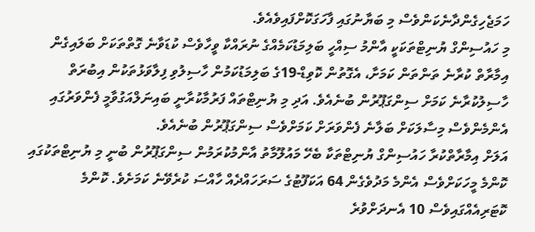ހަމަޖެހިގެންދާނެކަންވެސް މި ބަޔާނުގައި ފާހަގަކޮށްފައިވެއެވެ.
މި ހައުސިންގް ޔުނިޓްތަކަކީ އާންމު ސިއްހީ ބަލިމަޑުކަމެއްގެ ނުރައްކާ ވީހާވެސް ކުޑަވާނެ ގޮތްތަކަށް ބަލައިގެން އިމާރާތް ކުރާނެ ތަންތަން ކަމަށާ، އެގޮތުން ކޮވިޑް-19ގެ ބަލިމަޑުކަމުން ހާސިލުވި ފިލާވަޅުތަކުން އިބުރަތް ހާސިލުކުރާނެ ކަމަށް ސިންގަޕޫރުން ބުނެއެވެ. އަދި މި ޔުނިޓްތައް ފަރުމާކުރާނީ ބައިނަލްއަގުވާމީ ފެންވަރުގައި އެންމެންވެސް މިސާލަކަށް ބަލާނެ ފެންވަރަށް ކަމަށްވެސް ސިންގަޕޫރުން ބުނެއެވެ.
އަލަށް އިމާރާތްކުރާ ހައުސިންގް ޔުނިޓްތަކާ ބެހޭ މައުލޫމާތު އާންމުކުރަމުން ސިންގަޕޫރުން ބުނީ މި ޔުނިޓްތަކުގައި ކޮންމެ މީހަކަށްވެސް އެންމެ މަދުވެގެން 64 އަކަފޫޓުގެ ސަރަހައްދެއް ހާއްސަ ކުރެވޭނެ ކަމަށެވެ. ކޮންމެ ކޮޓަރިއެއްގައިވެސް 10 އެނދަށްވުރެ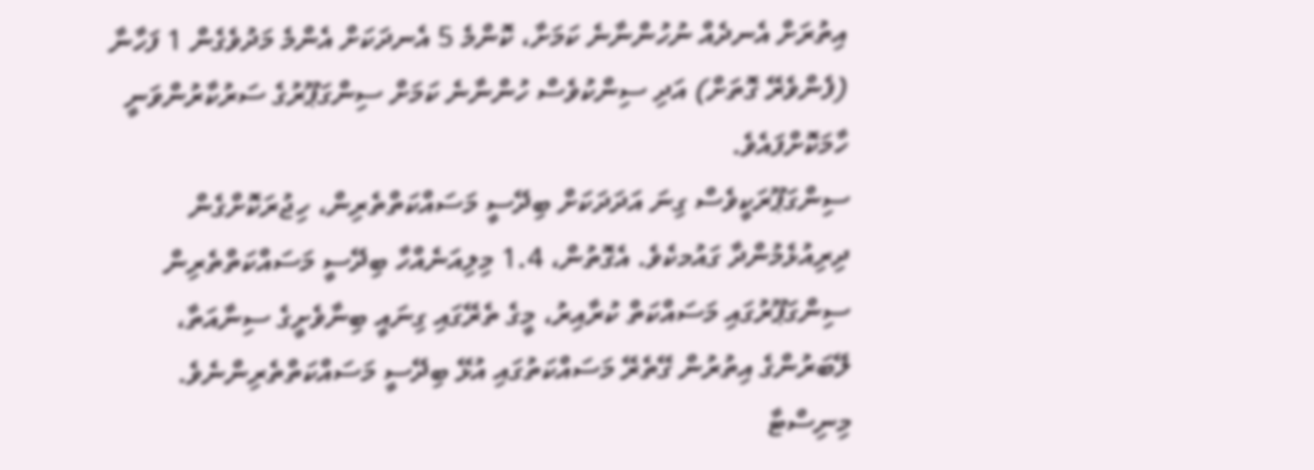އިތުރަށް އެނދެއް ނުހުންނާނެ ކަމަށާ، ކޮންމެ 5 އެނދަކަށް އެންމެ މަދުވެގެން 1 ފަހާނާ (ފެންވެރޭ ގޮތަށް) އަދި ސިންކުވެސް ހުންނާނެ ކަމަށް ސިންގަޕޫރުގެ ސަރުކާރުންވަނީ ހާމަކޮށްފައެވެ.
ސިންގަޕޫރަކީވެސް ގިނަ އަދަދަކަށް ބިދޭސީ މަސައްކަތްތެރިން، ހިޖުރަކޮށްގެން ދިރިއުޅެމުންދާ ގައުމކެވެ. އެގޮތުން، 1.4 މިލިއަނެއްހާ ބިދޭސީ މަސައްކަތްތެރިން ސިންގަޕޫރުގައި މަސައްކަތް ކުރާއިރު، މީގެ ތެރޭގައި ގިނައީ ބިނާވެށީގެ ސިނާއަތާ، ލޭބަރުންގެ އިތުރުން ގޭތެރޭ މަސައްކަތުގައި އުޅޭ ބިދޭސީ މަސައްކަތްތެރިންނެވެ.
މިނިސްޓާ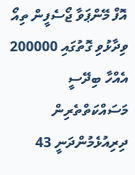އޮފް މޭންޕަވާ ޖޯސެފީން ތިއޯ ވިދާޅުވި ގޮތުގައި 200000 އެއްހާ ބިދޭސީ މަސައްކަތްތެރިން ދިރިއުޅެމުންދަނީ 43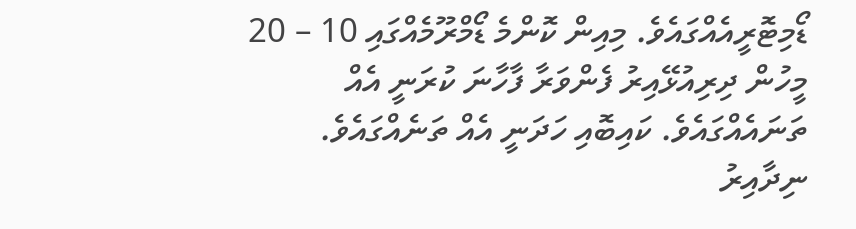ޑޯމިޓޮރީއެއްގައެވެ. މިއިން ކޮންމެ ޑޯމްރޫމެއްގައި 10 – 20 މީހުން ދިރިއުޅޭއިރު ފެންވަރާ ފާހާނަ ކުރަނީ އެއް ތަނައެއްގައެވެ. ކައިބޮއި ހަދަނީ އެއް ތަނެއްގައެވެ. ނިދާއިރު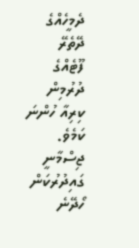ދެމީހެއްގެ ދޭތެރޭ ފޫޓެއްގެ ދުރުމިން ކިރިއާ ހުންނަ ކަމެވެ. ޖިސްމާނީ ގައިދުރުކަން ހޯދޭނެ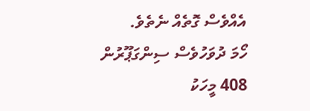އެއްވެސް ގޮތެއް ނެތެވެ.
ހޯމަ ދުވަހުވެސް ސިންގަޕޫރުން 408 މީހަކު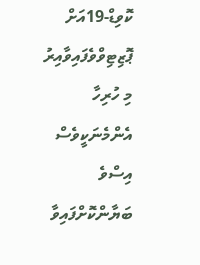ކޮވިޑް-19އަށް ޕޮޒިޓިވްވެފައިވާއިރު މި ހުރިހާ އެންމެނަކީވެސް އިސްވެ ބަޔާންކޮށްފައިވާ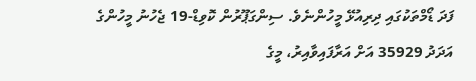ފަދަ ޑޯމްތަކުގައި ދިރިއުޅޭ މީހުންނެވެ. ސިންގަޕޫރުން ކޮވިޑް-19 ޖެހުނު މީހުންގެ އަދަދު 35929 އަށް އަރާފައިވާއިރު، މީގެ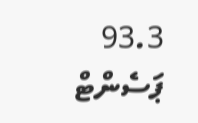93.3 ޕަސެންޓް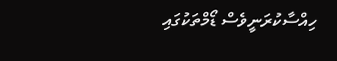ހިއްސާކުރަނީވެސް ޑޯމްތަކުގައި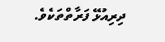ދިރިއުޅޭ ފަރާތްތަކެވެ.